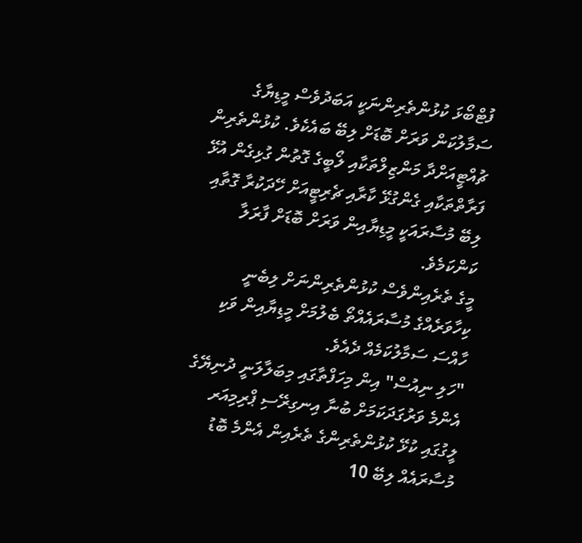ފުޓްބޯޅަ ކުޅުންތެރިންނަކީ އަބަދުވެސް މީޑިޔާގެ ސަމާލުކަން ވަރަށް ބޮޑަށް ލިބޭ ބައެކެވެ. ކުޅުންތެރިން ޗުއްޓީއަށްދާ މަންޒިލްތަކާއި ލޯބީގެ ގޮތުން ގުޅިގެން އުޅޭ ފަރާތްތަކާއި ގެންގުޅޭ ކާރާއި ޗެރިޓީއަށް ހޭދަކުރާ ގޮތާއި ލިބޭ މުސާރައަކީ މީޑިޔާއިން ވަރަށް ބޮޑަށް ފާރަލާ ކަންކަމެވެ.
މީގެ ތެރެއިންވެސް ކުޅުންތެރިންނަށް ލިބެނީ ކިހާވަރެއްގެ މުސާރައެއްތޯ ބެލުމަށް މީޑިޔާއިން ވަކި ހާއްސަ ސަމާލުކަމެއް ދެއެވެ.
"ހަލި ނިއުސް" އިން މިހަފްތާގައި މިބަލާލަނީ ދުނިޔޭގެ އެންމެ ވަރުގަދަކަމަށް ބުނާ އިނގިރޭސި ޕްރިމިއަރ ލީގުގައި ކުޅޭ ކުޅުންތެރިންގެ ތެރެއިން އެންމެ ބޮޑު މުސާރައެއް ލިބޭ 10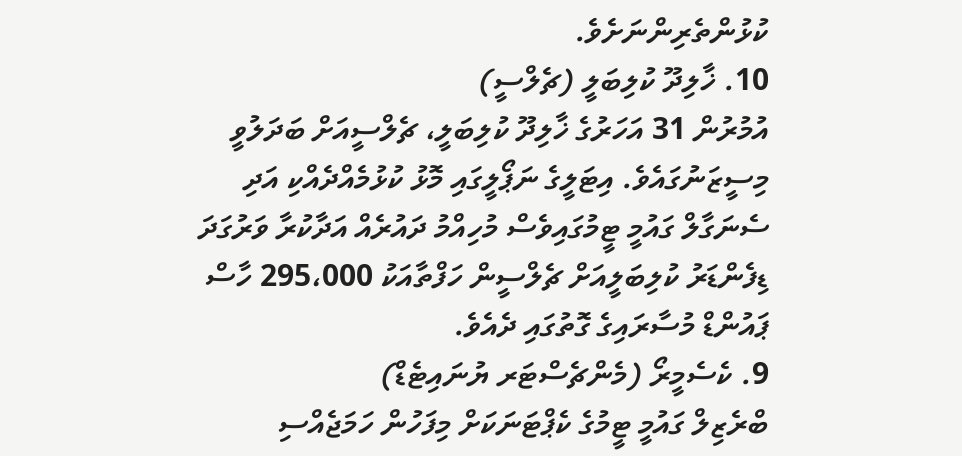ކުޅުންތެރިންނަށެވެ.
10. ޚާލިދޫ ކުލިބަލީ (ޗެލްސީ)
އުމުރުން 31 އަހަރުގެ ޚާލިދޫ ކުލިބަލީ، ޗެލްސީއަށް ބަދަލުވީ މިސީޒަނުގައެވެ. އިޓަލީގެ ނަޕޯލީގައި މޮޅު ކުޅުމެއްދެއްކި އަދި ސެނަގާލް ގައުމީ ޓީމުގައިވެސް މުހިއްމު ދައުރެއް އަދާކުރާ ވަރުގަދަ ޑިފެންޑަރު ކުލިބަލީއަށް ޗެލްސީން ހަފްތާއަކު 295،000 ހާސް ޕައުންޑް މުސާރައިގެ ގޮތުގައި ދެއެވެ.
9. ކެސެމީރޯ (މެންޗެސްޓަރ ޔުނައިޓެޑް)
ބްރެޒިލް ގައުމީ ޓީމުގެ ކެޕްޓަނަކަށް މިފަހުން ހަމަޖެއްސި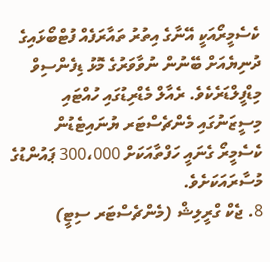ކެސެމީރޯއަކީ އޭނާގެ އިތުރު ތައާރަފެއް ފުޓްބޯޅައިގެ ދުނިޔެއަށް ބޭނުން ނުވާވަރުގެ މޮޅު ޑިފެންސިވް މިޑްފީލްޑަރެކެވެ. ރެއާލް މެޑްރިޑުގައި ހުއްޓައި މިސީޒަނުގައި މެންޗެސްޓަރ ޔުނައިޓެޑުން ކެސެމީރޯ ގެނައީ ހަފްތާއަކަށް 300،000 ޕައުންޑުގެ މުސާރައަކަށެވެ.
8. ޖެކް ގްރީލިޝް (މެންޗެސްޓަރ ސިޓީ)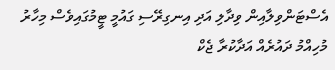އެސްޓަންވިލާއިން ވިދާލި އަދި އިނގިރޭސި ގައުމީ ޓީމުގައިވެސް މިހާރު މުހިއްމު ދައުރެއް އަދާކުރާ ޖެކް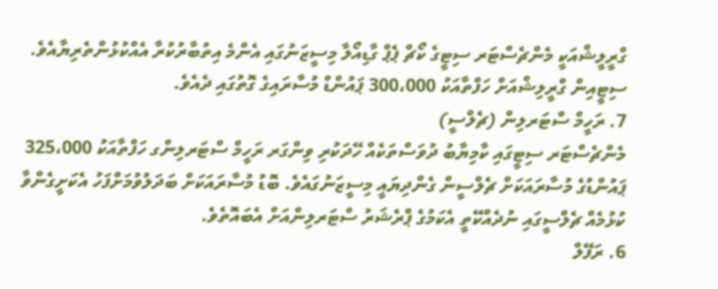ގްރީލީޝްއަކީ މެންޗެސްޓަރ ސިޓީގެ ކޯޗް ޕެޕް ގާޑިއޯލާ މިސީޒަނުގައި އެންމެ އިތުބާރުކުރާ އެއްކުޅުންތެރިޔާއެވެ. ސިޓީއިން ގްރީލިޝްއަށް ހަފްތާއަކު 300،000 ޕައުންޑް މުސާރައިގެ ގޮތުގައި ދެއެވެ.
7. ރަހީމް ސްޓަރލިން (ޗެލްސީ)
މެންޗެސްޓަރ ސިޓީގައި ކާމިޔާބު ދުވަސްތަކެއް ހޭދަކުރި ވިންގަރ ރަހީމް ސްޓަރލިންގ ހަފްތާއަކު 325،000 ޕައުންޑުގެ މުސާރައަކަށް ޗެލްސީން ގެންދިޔައީ މިސީޒަނުގައެވެ. ބޮޑު މުސާރައަކަށް ބަދަލުވުމަށްފަހު އެކަށީގެންވާ ކުޅުމެއް ޗެލްސީގައި ނުދެއްކޭތީ އެކަމުގެ ޕްރެޝަރު ސްޓަރލިންއަށް އެބައޮތެވެ.
6. ރަފޭލް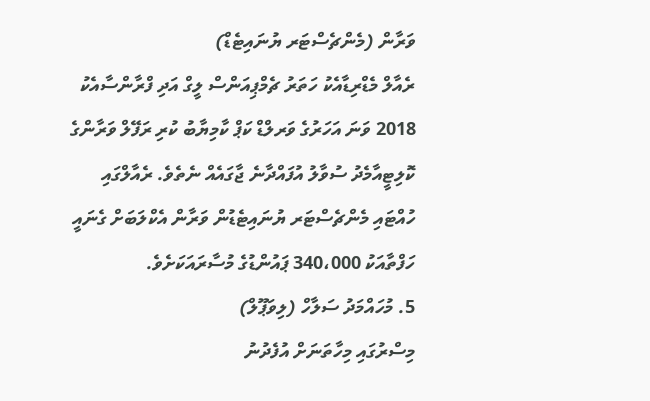ވަރާން (މެންޗެސްޓަރ ޔުނައިޓެޑް)
ރެއާލް މެޑްރިޑާއެކު ހަތަރު ޗެމްޕިއަންސް ލީގް އަދި ފްރާންސާއެކު 2018 ވަނަ އަހަރުގެ ވަރލްޑް ކަޕް ކާމިޔާބު ކުރި ރަފޭލް ވަރާންގެ ކޮލިޓީއާމެދު ސުވާލު އުފައްދާނެ ޖާގައެއް ނެތެވެ. ރެއާލްގައި ހުއްޓައި މެންޗެސްޓަރ ޔުނައިޓެޑުން ވަރާން އެކްލަބަށް ގެނައީ ހަފްތާއަކު 340،000 ޕައުންޑުގެ މުސާރައަކަށެވެ.
5. މުހައްމަދު ސަލާހް (ލިވަޕޫލް)
މިސްރުގައި މިހާތަނަށް އުފެދުނު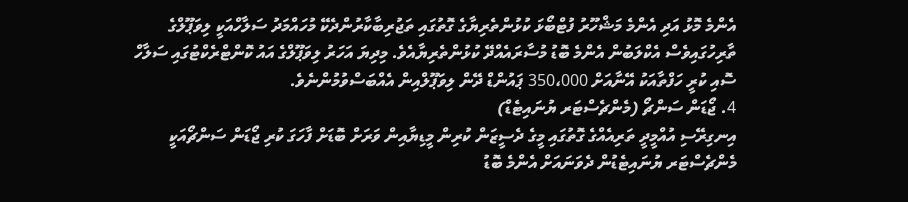އެންމެ މޮޅު އަދި އެންމެ މަޝްހޫރު ފުޓްބޯޅަ ކުޅުންތެރިޔާގެ ގޮތުގައި ތަޖުރިބާކާރުންދެކޭ މުހައްމަދު ސަލާހްއަކީ ލިވަޕޫލްގެ ތާރިހުގައިވެސް އެކްލަބުން އެންމެ ބޮޑު މުސާރައެއްދޭ ކުޅުންތެރިޔާއެވެ. މިދިޔަ އަހަރު ލިވަޕޫލްގެ އައު ކޮންޓްރެކްޓުގައި ސަލާހް ސޮއި ކުރީ ހަފްތާއަކު އޭނާއަށް 350،000 ޕައުންޑް ދޭން ލިވަޕޫލްއިން އެއްބަސްވުމުންނެވެ.
4. ޖޯޑަން ސަންޗޯ (މެންޗެސްޓަރ ޔުނައިޓެޑް)
އިނގިރޭސި އުއްމީދީ ތަރިއެއްގެ ގޮތުގައި މީގެ ދެސީޒަން ކުރިން މީޑިޔާއިން ވަރަށް ބޮޑަށް ފާހަގަ ކުރި ޖޯޑަން ސަންޗޯއަކީ މެންޗެސްޓަރ ޔުނައިޓެޑުން ދެވަނައަށް އެންމެ ބޮޑު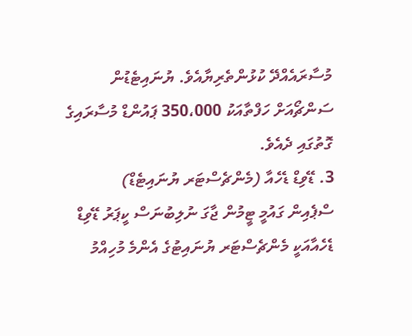މުސާރައެއްދޭ ކުޅުންތެރިޔާއެވެ. ޔުނައިޓެޑުން ސަންޗޯއަށް ހަފްތާއަކު 350،000 ޕައުންޑް މުސާރައިގެ ގޮތުގައި ދެއެވެ.
3. ޑޭވިޑް ޑެހެއާ (މެންޗެސްޓަރ ޔުނައިޓެޑް)
ސްޕެއިން ގައުމީ ޓީމުން ޖާގަ ނުލިބުނަސް ކީޕަރު ޑޭވިޑް ޑެހެއާއަކީ މެންޗެސްޓަރ ޔުނައިޓުގެ އެންމެ މުހިއްމު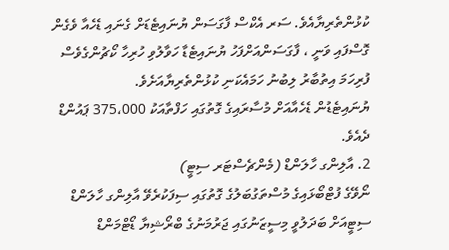ކުޅުންތެރިޔާއެވެ. ސަރ އެކްސް ފާގަސަން ޔުނައިޓެޑަށް ގެނައި ޑެހެއާ ވެގެން ގޮސްފައި ވަނީ ، ފާގަސަންއަށްފަހު ޔުނައިޓެޑާ ހަވާލުވި ހުރިހާ ކޯޗުންގެވެސް ފުރިހަމަ އިތުބާރު ލިބުނު ހަމައެކަނި ކުޅުންތެރިޔާއަށެވެ.
ޔުނައިޓެޑުން ޑެހެއާއަށް މުސާރައިގެ ގޮތުގައި ހަފްތާއަކު 375،000 ޕައުންޑް ދެއެވެ.
2. އާލިންގ ހާލަންޑް (މެންޗެސްޓަރ ސިޓީ)
ނޯވޭގެ ފުޓްބޯޅައިގެ މުސްތަގުބަލުގެ ގޮތުގައި ސިފަކުރެވޭ އާލިންގ ހާލަންޑް ސިޓީއަށް ބަދަލުވީ މިސީޒަނުގައި ޖަރުމަނުގެ ބްރޯޝިޔާ ޑޯޓްމަންޑް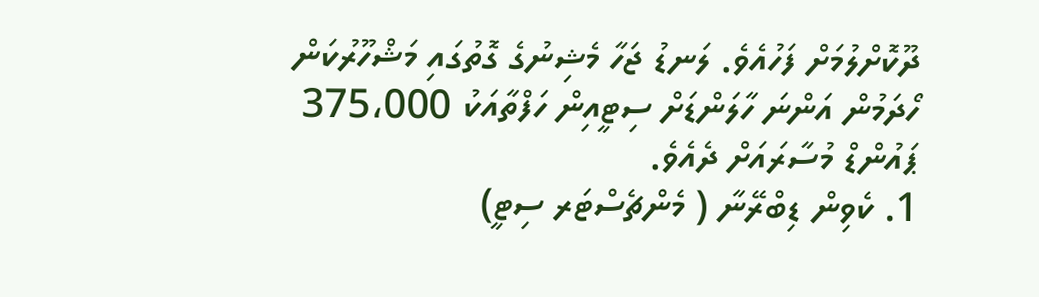ދޫކޮށްލުމަށް ފަހުއެވެ. ލަނޑު ޖަހާ މެޝިނުގެ ގޮތުގައި މަޝްހޫރުކަން ހޯދަމުން އަންނަ ހާލަންޑަށް ސިޓީއިން ހަފްތާއަކު 375،000 ޕައުންޑް މުސާރައަށް ދެއެވެ.
1. ކެވިން ޑިބްރޭނާ ( މެންޗެސްޓަރ ސިޓީ)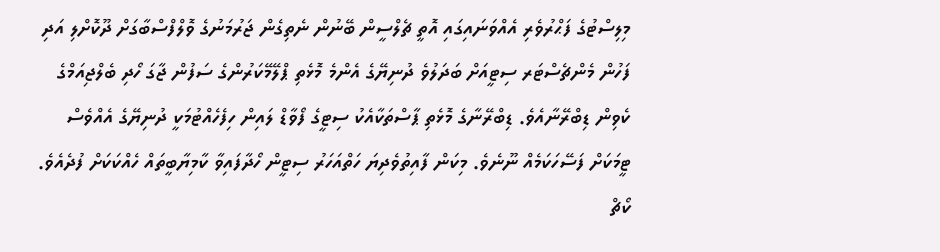މިލިސްޓުގެ ފަޙްރުވެރި އެއްވަނައިގައި އޮތީ ޗެލްސީން ބޭނުން ނެތިގެން ޖަރުމަނުގެ ވޮލްފްސްބާގަށް ދޫކޮށްލި އަދި ފަހުން މެންޗެސްޓަރ ސިޓީއަށް ބަދަލުވެ ދުނިޔޭގެ އެންމެ މޮޅެތި ޕްލޭމޭކަރުންގެ ސަފުން ޖާގަ ހޯދި ބެލްޖިއަމްގެ ކެވިން ޑިބްރޭނާއެވެ. ޑިބްރޭނާގެ މޮޅެތި ޕާސްތަކާއެކު ސިޓީގެ ފޯވާޑް ލައިން ހިފެހެއްޓުމަކީ ދުނިޔޭގެ އެއްވެސް ޓީމަކަށް ފަސޭހަކަމެއް ނޫނެވެ. މިކަން ފާއިތުވެދިޔަ ހަތްއަހަރު ސިޓީން ހޯދާފައިވާ ކާމިޔާބީތައް ހެއްކަކަށް ފުދެއެވެ.
ކޯޗް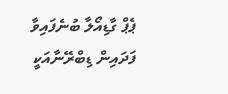ޕެޕް ގާޑިއޯލާ ބުނެފައިވާ ފަދައިން ޑިބްރޭނާއަކީ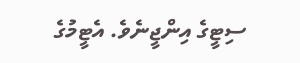ސިޓީގެ އިންޖީނެވެ. އެޓީމުގެ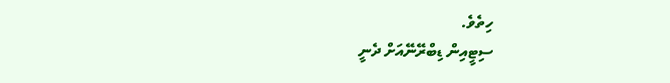ހިތެވެ.
ސިޓީއިން ޑިބްރޭނޭއަށް ދެނީ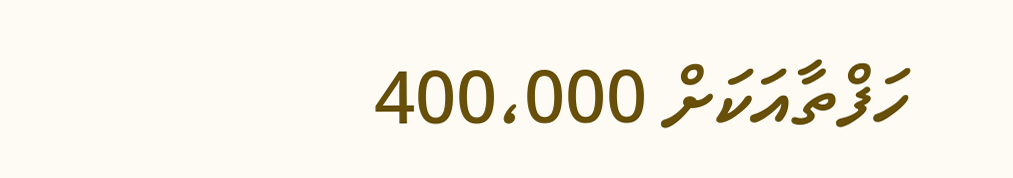ހަފްތާއަކަށް 400،000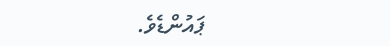ޕައުންޑެވެ.